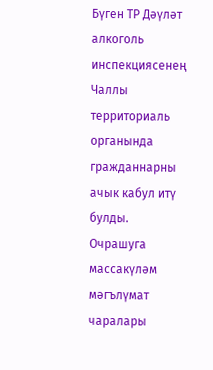Бүген ТР Дәүләт алкоголь инспекциясенең Чаллы территориаль органында гражданнарны ачык кабул итү булды. Очрашуга массакүләм мәгълүмат чаралары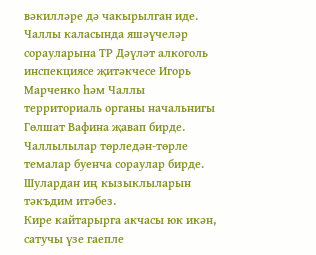вәкилләре дә чакырылган иде. Чаллы каласында яшәүчеләр сорауларына ТР Дәүләт алкоголь инспекциясе җитәкчесе Игорь Марченко һәм Чаллы территориаль органы начальнигы Гөлшат Вафина җавап бирде. Чаллылылар төрледән-төрле темалар буенча сораулар бирде. Шулардан иң кызыклыларын тәкъдим итәбез.
Кире кайтарырга акчасы юк икән, сатучы үзе гаепле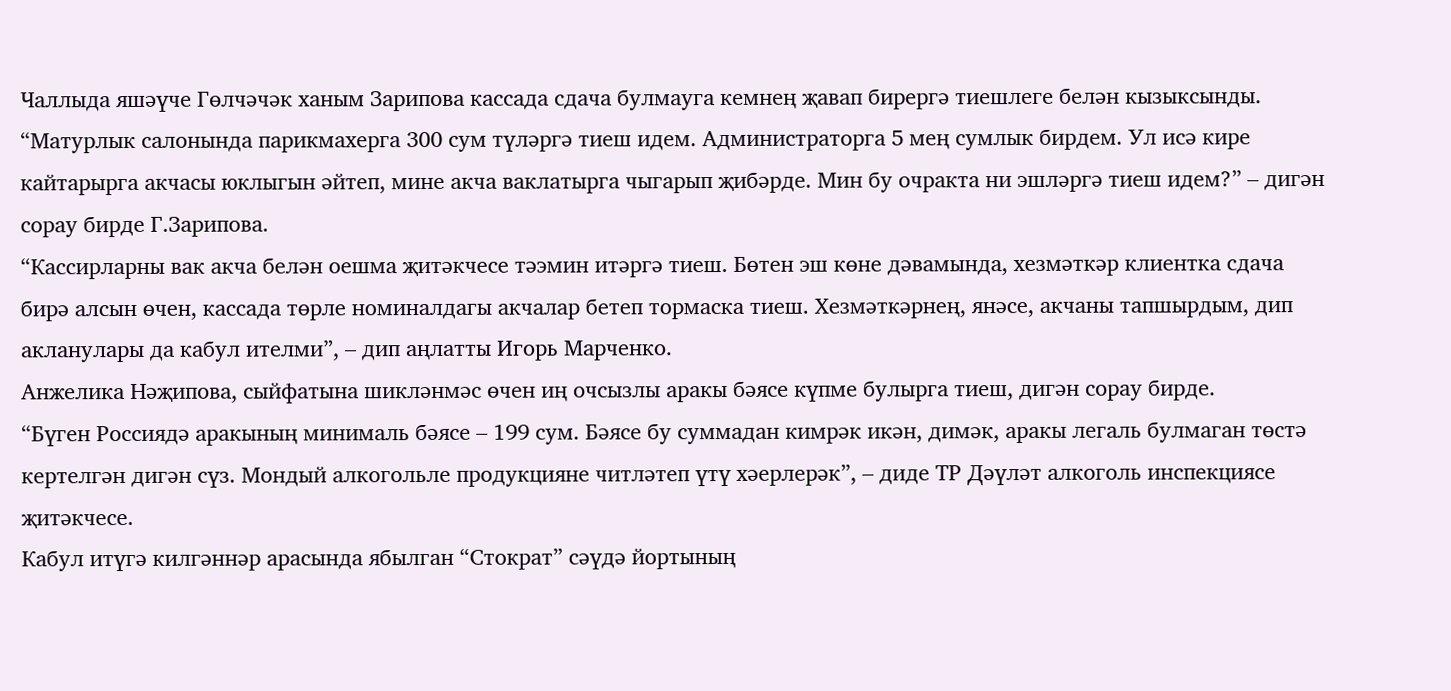Чаллыда яшәүче Гөлчәчәк ханым Зарипова кассада сдача булмауга кемнең җавап бирергә тиешлеге белән кызыксынды.
“Матурлык салонында парикмахерга 300 сум түләргә тиеш идем. Администраторга 5 мең сумлык бирдем. Ул исә кире кайтарырга акчасы юклыгын әйтеп, мине акча ваклатырга чыгарып җибәрде. Мин бу очракта ни эшләргә тиеш идем?” – дигән сорау бирде Г.Зарипова.
“Кассирларны вак акча белән оешма җитәкчесе тәэмин итәргә тиеш. Бөтен эш көне дәвамында, хезмәткәр клиентка сдача бирә алсын өчен, кассада төрле номиналдагы акчалар бетеп тормаска тиеш. Хезмәткәрнең, янәсе, акчаны тапшырдым, дип акланулары да кабул ителми”, – дип аңлатты Игорь Марченко.
Анжелика Нәҗипова, сыйфатына шикләнмәс өчен иң очсызлы аракы бәясе күпме булырга тиеш, дигән сорау бирде.
“Бүген Россиядә аракының минималь бәясе – 199 сум. Бәясе бу суммадан кимрәк икән, димәк, аракы легаль булмаган төстә кертелгән дигән сүз. Мондый алкогольле продукцияне читләтеп үтү хәерлерәк”, – диде ТР Дәүләт алкоголь инспекциясе җитәкчесе.
Кабул итүгә килгәннәр арасында ябылган “Стократ” сәүдә йортының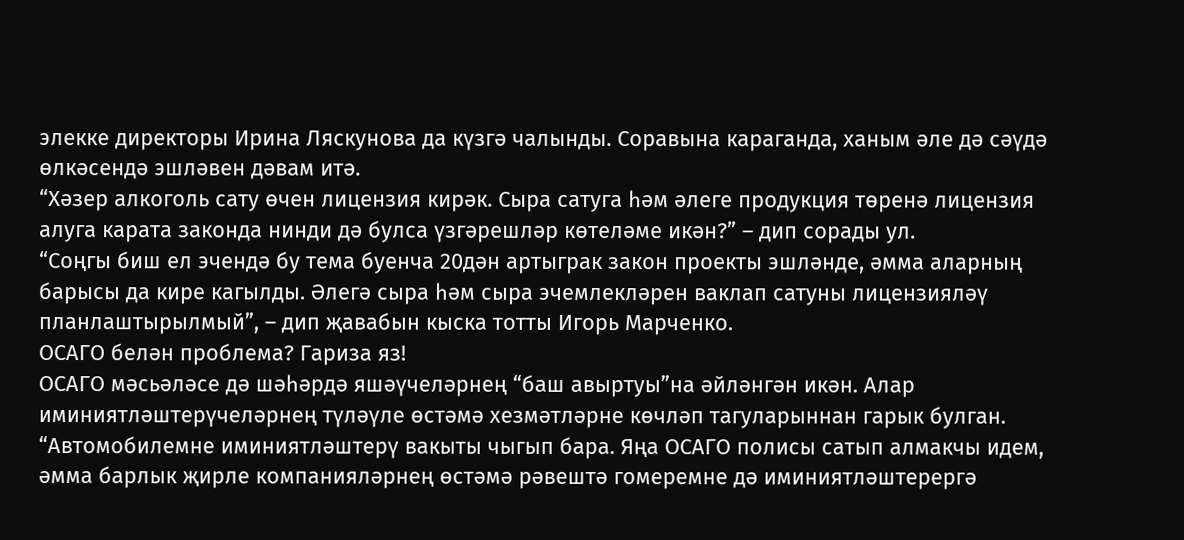элекке директоры Ирина Ляскунова да күзгә чалынды. Соравына караганда, ханым әле дә сәүдә өлкәсендә эшләвен дәвам итә.
“Хәзер алкоголь сату өчен лицензия кирәк. Сыра сатуга һәм әлеге продукция төренә лицензия алуга карата законда нинди дә булса үзгәрешләр көтеләме икән?” – дип сорады ул.
“Соңгы биш ел эчендә бу тема буенча 20дән артыграк закон проекты эшләнде, әмма аларның барысы да кире кагылды. Әлегә сыра һәм сыра эчемлекләрен ваклап сатуны лицензияләү планлаштырылмый”, – дип җавабын кыска тотты Игорь Марченко.
ОСАГО белән проблема? Гариза яз!
ОСАГО мәсьәләсе дә шәһәрдә яшәүчеләрнең “баш авыртуы”на әйләнгән икән. Алар иминиятләштерүчеләрнең түләүле өстәмә хезмәтләрне көчләп тагуларыннан гарык булган.
“Автомобилемне иминиятләштерү вакыты чыгып бара. Яңа ОСАГО полисы сатып алмакчы идем, әмма барлык җирле компанияләрнең өстәмә рәвештә гомеремне дә иминиятләштерергә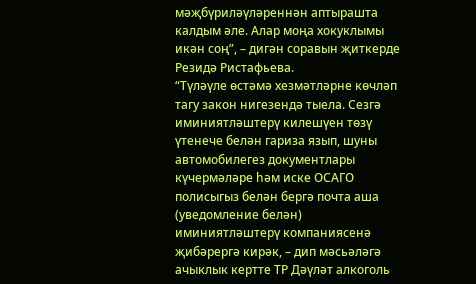мәҗбүриләүләреннән аптырашта калдым әле. Алар моңа хокуклымы икән соң”, – дигән соравын җиткерде Резидә Ристафьева.
“Түләүле өстәмә хезмәтләрне көчләп тагу закон нигезендә тыела. Сезгә иминиятләштерү килешүен төзү үтенече белән гариза язып, шуны автомобилегез документлары күчермәләре һәм иске ОСАГО полисыгыз белән бергә почта аша (уведомление белән) иминиятләштерү компаниясенә җибәрергә кирәк, – дип мәсьәләгә ачыклык кертте ТР Дәүләт алкоголь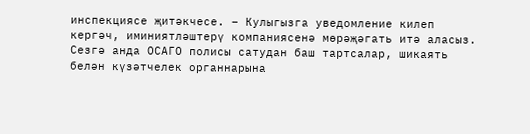инспекциясе җитәкчесе. – Кулыгызга уведомление килеп кергәч, иминиятләштерү компаниясенә мөрәҗәгать итә аласыз. Сезгә анда ОСАГО полисы сатудан баш тартсалар, шикаять белән күзәтчелек органнарына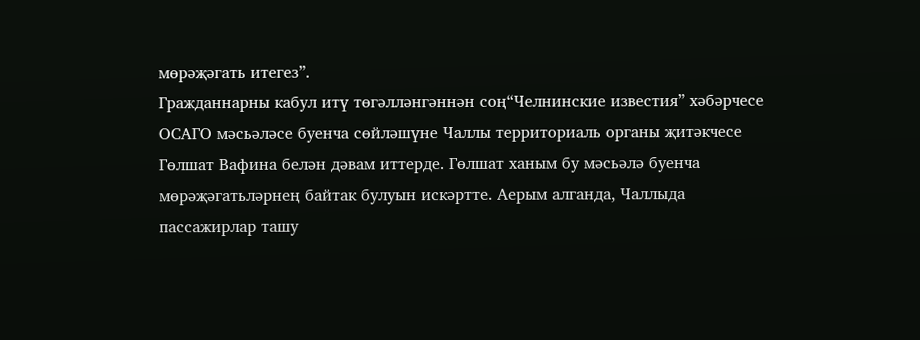мөрәҗәгать итегез”.
Гражданнарны кабул итү төгәлләнгәннән соң“Челнинские известия” хәбәрчесе ОСАГО мәсьәләсе буенча сөйләшүне Чаллы территориаль органы җитәкчесе Гөлшат Вафина белән дәвам иттерде. Гөлшат ханым бу мәсьәлә буенча мөрәҗәгатьләрнең байтак булуын искәртте. Аерым алганда, Чаллыда пассажирлар ташу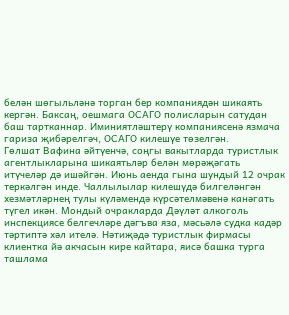белән шөгыльләнә торган бер компаниядән шикаять кергән. Баксаң, оешмага ОСАГО полисларын сатудан баш тартканнар. Иминиятләштерү компаниясенә язмача гариза җибәрелгәч, ОСАГО килешүе төзелгән.
Гөлшат Вафина әйтүенчә, соңгы вакытларда туристлык агентлыкларына шикаятьләр белән мөрәҗәгать итүчеләр дә ишәйгән. Июнь аенда гына шундый 12 очрак теркәлгән инде. Чаллылылар килешүдә билгеләнгән хезмәтләрнең тулы күләмендә күрсәтелмәвенә канәгать түгел икән. Мондый очракларда Дәүләт алкоголь инспекциясе белгечләре дәгъва яза, мәсьәлә судка кадәр тәртиптә хәл ителә. Нәтиҗәдә туристлык фирмасы клиентка йә акчасын кире кайтара, яисә башка турга ташлама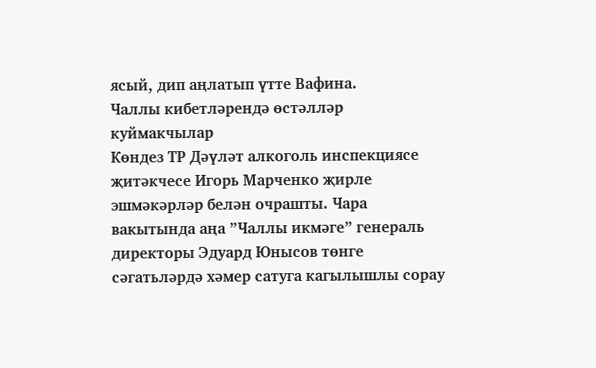ясый, дип аңлатып үтте Вафина.
Чаллы кибетләрендә өстәлләр куймакчылар
Көндез ТР Дәүләт алкоголь инспекциясе җитәкчесе Игорь Марченко җирле эшмәкәрләр белән очрашты. Чара вакытында аңа ”Чаллы икмәге” генераль директоры Эдуард Юнысов төнге сәгатьләрдә хәмер сатуга кагылышлы сорау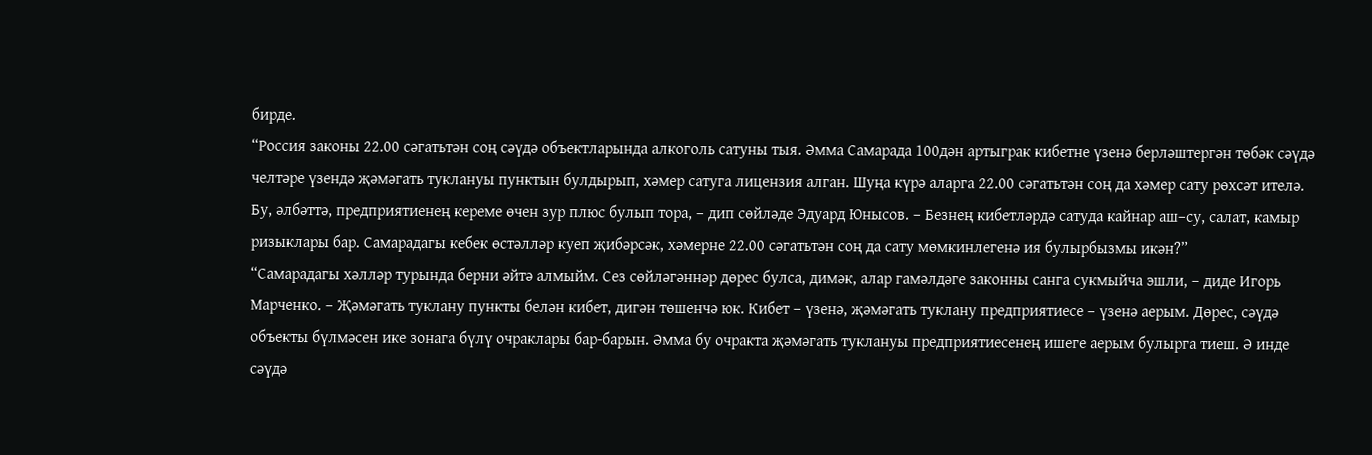бирде.
“Россия законы 22.00 сәгатьтән соң сәүдә объектларында алкоголь сатуны тыя. Әмма Самарада 100дән артыграк кибетне үзенә берләштергән төбәк сәүдә челтәре үзендә җәмәгать туклануы пунктын булдырып, хәмер сатуга лицензия алган. Шуңа күрә аларга 22.00 сәгатьтән соң да хәмер сату рөхсәт ителә. Бу, әлбәттә, предприятиенең кереме өчен зур плюс булып тора, – дип сөйләде Эдуард Юнысов. – Безнең кибетләрдә сатуда кайнар аш–су, салат, камыр ризыклары бар. Самарадагы кебек өстәлләр куеп җибәрсәк, хәмерне 22.00 сәгатьтән соң да сату мөмкинлегенә ия булырбызмы икән?”
“Самарадагы хәлләр турында берни әйтә алмыйм. Сез сөйләгәннәр дөрес булса, димәк, алар гамәлдәге законны санга сукмыйча эшли, – диде Игорь Марченко. – Җәмәгать туклану пункты белән кибет, дигән төшенчә юк. Кибет – үзенә, җәмәгать туклану предприятиесе – үзенә аерым. Дөрес, сәүдә объекты бүлмәсен ике зонага бүлү очраклары бар-барын. Әмма бу очракта җәмәгать туклануы предприятиесенең ишеге аерым булырга тиеш. Ә инде сәүдә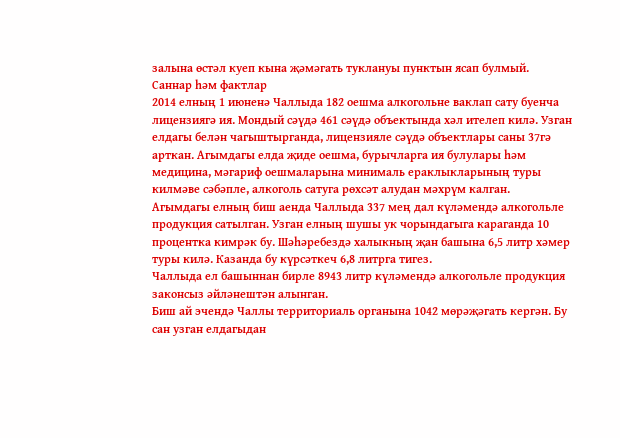залына өстәл куеп кына җәмәгать туклануы пунктын ясап булмый.
Саннар һәм фактлар
2014 елның 1 июненә Чаллыда 182 оешма алкогольне ваклап сату буенча лицензиягә ия. Мондый сәүдә 461 сәүдә объектында хәл ителеп килә. Узган елдагы белән чагыштырганда, лицензияле сәүдә объектлары саны 37гә арткан. Агымдагы елда җиде оешма, бурычларга ия булулары һәм медицина, мәгариф оешмаларына минималь ераклыкларының туры килмәве сәбәпле, алкоголь сатуга рөхсәт алудан мәхрүм калган.
Агымдагы елның биш аенда Чаллыда 337 мең дал күләмендә алкогольле продукция сатылган. Узган елның шушы ук чорындагыга караганда 10 процентка кимрәк бу. Шәһәребездә халыкның җан башына 6,5 литр хәмер туры килә. Казанда бу күрсәткеч 6,8 литрга тигез.
Чаллыда ел башыннан бирле 8943 литр күләмендә алкогольле продукция законсыз әйләнештән алынган.
Биш ай эчендә Чаллы территориаль органына 1042 мөрәҗәгать кергән. Бу сан узган елдагыдан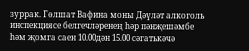зуррак. Гөлшат Вафина моны Дәүләт алкоголь инспекциясе белгечләренең һәр пәнҗешәмбе һәм җомга саен 10.00дән 15.00 сәгатькәчә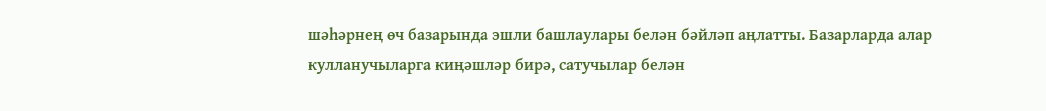шәһәрнең өч базарында эшли башлаулары белән бәйләп аңлатты. Базарларда алар кулланучыларга киңәшләр бирә, сатучылар белән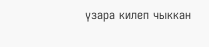үзара килеп чыккан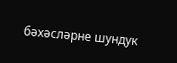бәхәсләрне шундук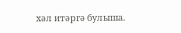хәл итәргә булыша.